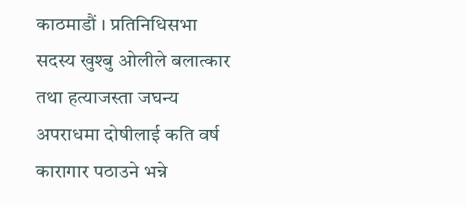काठमाडौं । प्रतिनिधिसभा सदस्य खुश्बु ओलीले बलात्कार तथा हत्याजस्ता जघन्य अपराधमा दोषीलाई कति वर्ष कारागार पठाउने भन्ने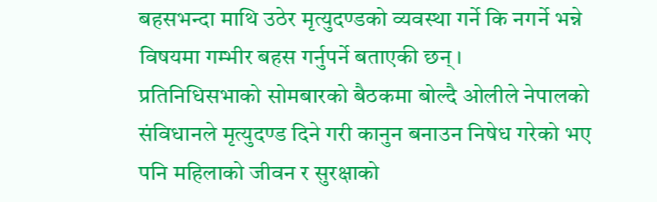बहसभन्दा माथि उठेर मृत्युदण्डको व्यवस्था गर्ने कि नगर्ने भन्ने विषयमा गम्भीर बहस गर्नुपर्ने बताएकी छन्।
प्रतिनिधिसभाको सोमबारको बैठकमा बोल्दै ओलीले नेपालको संविधानले मृत्युदण्ड दिने गरी कानुन बनाउन निषेध गरेको भए पनि महिलाको जीवन र सुरक्षाको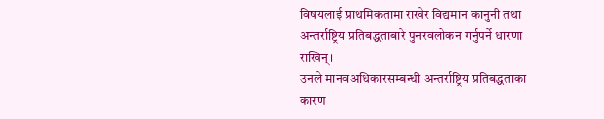विषयलाई प्राथमिकतामा राखेर विद्यमान कानुनी तथा अन्तर्राष्ट्रिय प्रतिबद्धताबारे पुनरवलोकन गर्नुपर्ने धारणा राखिन्।
उनले मानवअधिकारसम्बन्धी अन्तर्राष्ट्रिय प्रतिबद्धताका कारण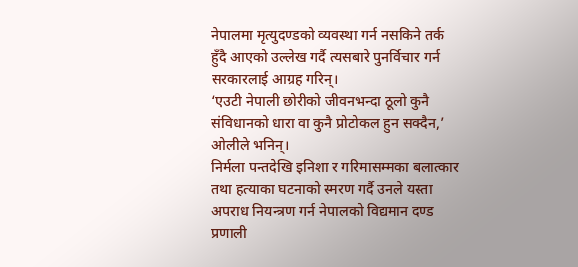नेपालमा मृत्युदण्डको व्यवस्था गर्न नसकिने तर्क हुँदै आएको उल्लेख गर्दै त्यसबारे पुनर्विचार गर्न सरकारलाई आग्रह गरिन्।
‘एउटी नेपाली छोरीको जीवनभन्दा ठूलो कुनै संविधानको धारा वा कुनै प्रोटोकल हुन सक्दैन,’ ओलीले भनिन्।
निर्मला पन्तदेखि इनिशा र गरिमासम्मका बलात्कार तथा हत्याका घटनाको स्मरण गर्दै उनले यस्ता अपराध नियन्त्रण गर्न नेपालको विद्यमान दण्ड प्रणाली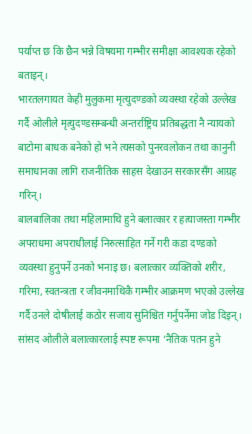पर्याप्त छ कि छैन भन्ने विषयमा गम्भीर समीक्षा आवश्यक रहेको बताइन्।
भारतलगायत केही मुलुकमा मृत्युदण्डको व्यवस्था रहेको उल्लेख गर्दै ओलीले मृत्युदण्डसम्बन्धी अन्तर्राष्ट्रिय प्रतिबद्धता नै न्यायको बाटोमा बाधक बनेको हो भने त्यसको पुनरवलोकन तथा कानुनी समाधानका लागि राजनीतिक साहस देखाउन सरकारसँग आग्रह गरिन्।
बालबालिका तथा महिलामाथि हुने बलात्कार र हत्याजस्ता गम्भीर अपराधमा अपराधीलाई निरुत्साहित गर्ने गरी कडा दण्डको व्यवस्था हुनुपर्ने उनको भनाइ छ। बलात्कार व्यक्तिको शरीर, गरिमा, स्वतन्त्रता र जीवनमाथिकै गम्भीर आक्रमण भएको उल्लेख गर्दै उनले दोषीलाई कठोर सजाय सुनिश्चित गर्नुपर्नेमा जोड दिइन्।
सांसद ओलीले बलात्कारलाई स्पष्ट रूपमा ‘नैतिक पतन हुने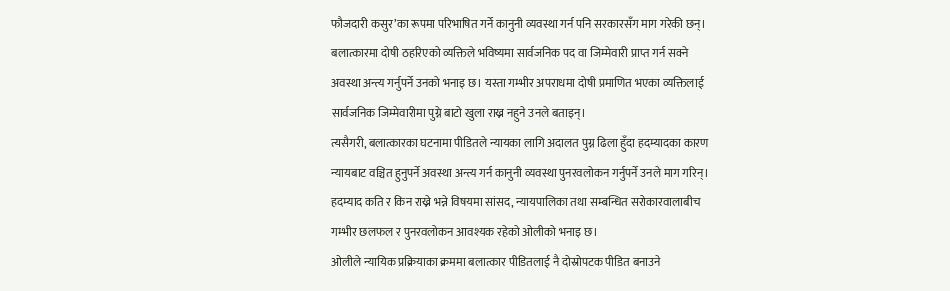फौजदारी कसुर’का रूपमा परिभाषित गर्ने कानुनी व्यवस्था गर्न पनि सरकारसँग माग गरेकी छन्।
बलात्कारमा दोषी ठहरिएको व्यक्तिले भविष्यमा सार्वजनिक पद वा जिम्मेवारी प्राप्त गर्न सक्ने अवस्था अन्त्य गर्नुपर्ने उनको भनाइ छ। यस्ता गम्भीर अपराधमा दोषी प्रमाणित भएका व्यक्तिलाई सार्वजनिक जिम्मेवारीमा पुग्ने बाटो खुला राख्न नहुने उनले बताइन्।
त्यसैगरी, बलात्कारका घटनामा पीडितले न्यायका लागि अदालत पुग्न ढिला हुँदा हदम्यादका कारण न्यायबाट वञ्चित हुनुपर्ने अवस्था अन्त्य गर्न कानुनी व्यवस्था पुनरवलोकन गर्नुपर्ने उनले माग गरिन्।
हदम्याद कति र किन राख्ने भन्ने विषयमा सांसद, न्यायपालिका तथा सम्बन्धित सरोकारवालाबीच गम्भीर छलफल र पुनरवलोकन आवश्यक रहेको ओलीको भनाइ छ।
ओलीले न्यायिक प्रक्रियाका क्रममा बलात्कार पीडितलाई नै दोस्रोपटक पीडित बनाउने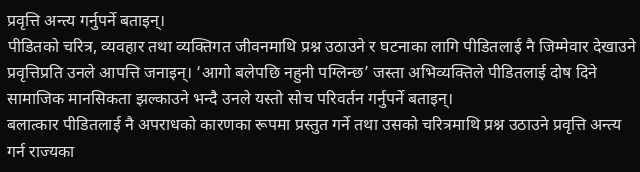प्रवृत्ति अन्त्य गर्नुपर्ने बताइन्।
पीडितको चरित्र, व्यवहार तथा व्यक्तिगत जीवनमाथि प्रश्न उठाउने र घटनाका लागि पीडितलाई नै जिम्मेवार देखाउने प्रवृत्तिप्रति उनले आपत्ति जनाइन्। ‘आगो बलेपछि नहुनी पग्लिन्छ’ जस्ता अभिव्यक्तिले पीडितलाई दोष दिने सामाजिक मानसिकता झल्काउने भन्दै उनले यस्तो सोच परिवर्तन गर्नुपर्ने बताइन्।
बलात्कार पीडितलाई नै अपराधको कारणका रूपमा प्रस्तुत गर्ने तथा उसको चरित्रमाथि प्रश्न उठाउने प्रवृत्ति अन्त्य गर्न राज्यका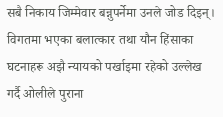सबै निकाय जिम्मेवार बन्नुपर्नेमा उनले जोड दिइन्।
विगतमा भएका बलात्कार तथा यौन हिंसाका घटनाहरू अझै न्यायको पर्खाइमा रहेको उल्लेख गर्दै ओलीले पुराना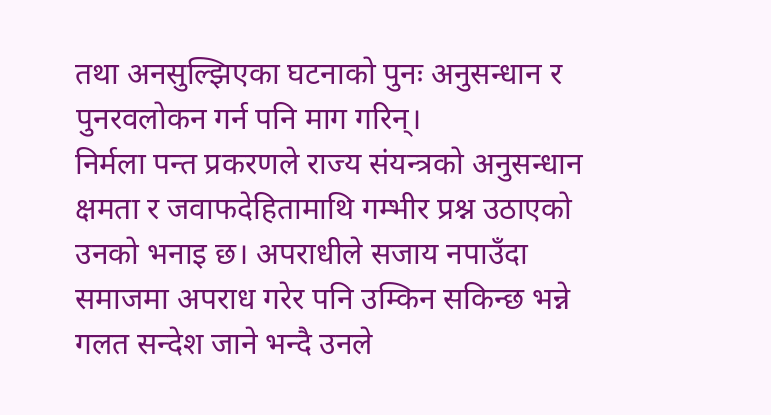तथा अनसुल्झिएका घटनाको पुनः अनुसन्धान र पुनरवलोकन गर्न पनि माग गरिन्।
निर्मला पन्त प्रकरणले राज्य संयन्त्रको अनुसन्धान क्षमता र जवाफदेहितामाथि गम्भीर प्रश्न उठाएको उनको भनाइ छ। अपराधीले सजाय नपाउँदा समाजमा अपराध गरेर पनि उम्किन सकिन्छ भन्ने गलत सन्देश जाने भन्दै उनले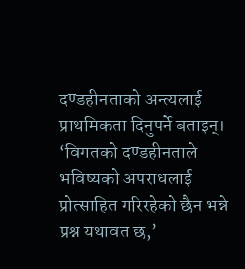दण्डहीनताको अन्त्यलाई प्राथमिकता दिनुपर्ने बताइन्।
‘विगतको दण्डहीनताले भविष्यको अपराधलाई प्रोत्साहित गरिरहेको छैन भन्ने प्रश्न यथावत छ,’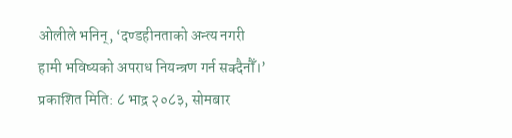ओलीले भनिन्, ‘दण्डहीनताको अन्त्य नगरी हामी भविष्यको अपराध नियन्त्रण गर्न सक्दैनौँ।’
प्रकाशित मिति: ८ भाद्र २०८३, सोमबार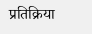प्रतिक्रिया